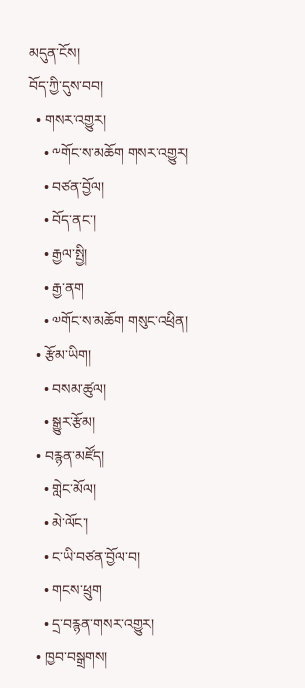མདུན་ངོས།
བོད་ཀྱི་དུས་བབ།
  • གསར་འགྱུར།
    • ༸གོང་ས་མཆོག གསར་འགྱུར།
    • བཙན་བྱོལ།
    • བོད་ནང་།
    • རྒྱལ་སྤྱི།
    • རྒྱ་ནག
    • ༧གོང་ས་མཆོག གསུང་འཕྲིན།
  • རྩོམ་ཡིག།
    • བསམ་ཚུལ།
    • སྒྱུར་རྩོམ།
  • བརྙན་མཛོད།
    • གླེང་མོལ།
    • མེ་ལོང་།
    • ང་ཡི་བཙན་བྱོལ་བ།
    • གངས་ཕྲུག
    • དྲ་བརྙན་གསར་འགྱུར།
  • ཁྱབ་བསྒྲགས།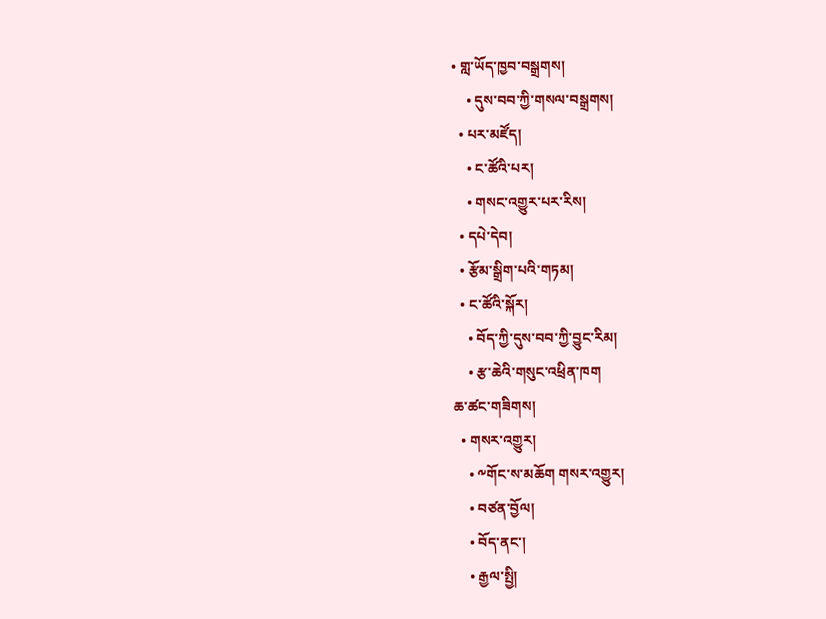• གླ་ཡོད་ཁྱབ་བསྒྲགས།
    • དུས་བབ་ཀྱི་གསལ་བསྒྲགས།
  • པར་མཛོད།
    • ང་ཚོའི་པར།
    • གསང་འགྱུར་པར་རིས།
  • དཔེ་དེབ།
  • རྩོམ་སྒྲིག་པའི་གཏམ།
  • ང་ཚོའི་སྐོར།
    • བོད་ཀྱི་དུས་བབ་ཀྱི་བྱུང་རིམ།
    • རྩ་ཆེའི་གསུང་འཕྲིན་ཁག
ཆ་ཚང་གཟིགས།
  • གསར་འགྱུར།
    • ༸གོང་ས་མཆོག གསར་འགྱུར།
    • བཙན་བྱོལ།
    • བོད་ནང་།
    • རྒྱལ་སྤྱི།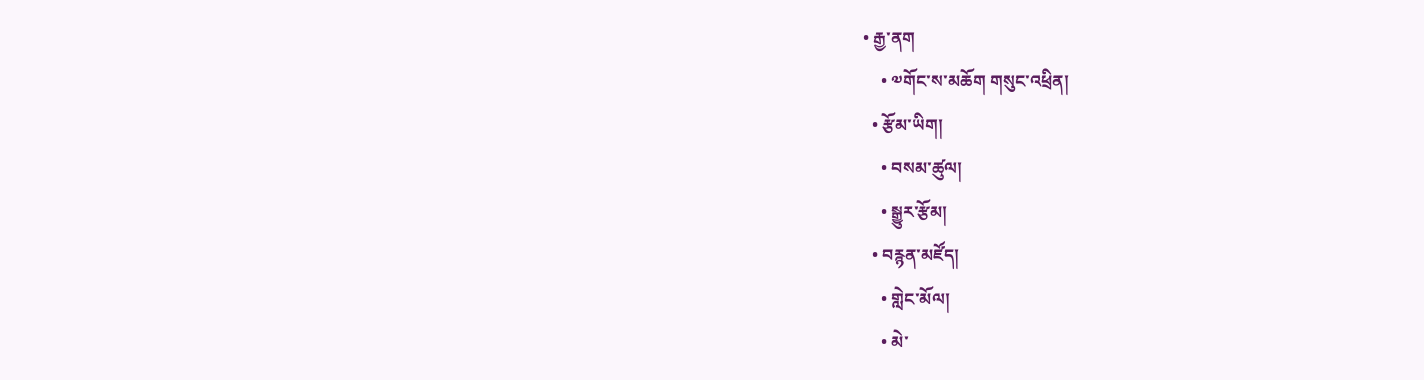• རྒྱ་ནག
    • ༧གོང་ས་མཆོག གསུང་འཕྲིན།
  • རྩོམ་ཡིག།
    • བསམ་ཚུལ།
    • སྒྱུར་རྩོམ།
  • བརྙན་མཛོད།
    • གླེང་མོལ།
    • མེ་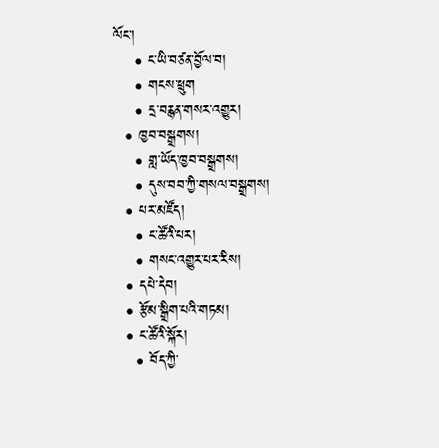ལོང་།
    • ང་ཡི་བཙན་བྱོལ་བ།
    • གངས་ཕྲུག
    • དྲ་བརྙན་གསར་འགྱུར།
  • ཁྱབ་བསྒྲགས།
    • གླ་ཡོད་ཁྱབ་བསྒྲགས།
    • དུས་བབ་ཀྱི་གསལ་བསྒྲགས།
  • པར་མཛོད།
    • ང་ཚོའི་པར།
    • གསང་འགྱུར་པར་རིས།
  • དཔེ་དེབ།
  • རྩོམ་སྒྲིག་པའི་གཏམ།
  • ང་ཚོའི་སྐོར།
    • བོད་ཀྱི་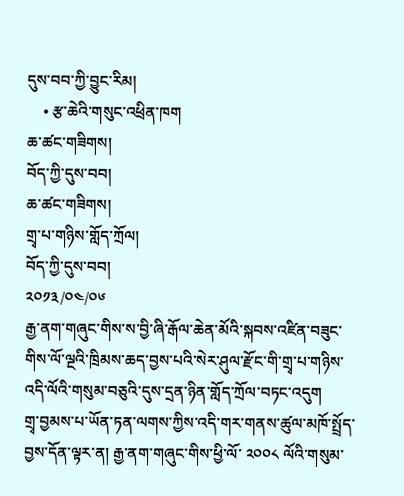དུས་བབ་ཀྱི་བྱུང་རིམ།
    • རྩ་ཆེའི་གསུང་འཕྲིན་ཁག
ཆ་ཚང་གཟིགས།
བོད་ཀྱི་དུས་བབ།
ཆ་ཚང་གཟིགས།
གྲྭ་པ་གཉིས་གློད་ཀྲོལ།
བོད་ཀྱི་དུས་བབ།
༢༠༡༣/༠༤/༠༦
རྒྱ་ནག་གཞུང་གིས་ས་བྱི་ཞི་རྒོལ་ཆེན་མོའི་སྐབས་འཛིན་བཟུང་གིས་ལོ་ལྔའི་ཁྲིམས་ཆད་བྱས་པའི་སེར་ཤུལ་རྫོང་གི་གྲྭ་པ་གཉིས་འདི་ལོའི་གསུམ་བཅུའི་དུས་དྲན་ཉིན་གློད་ཀྲོལ་བཏང་འདུག
གྲྭ་བྱམས་པ་ཡོན་ཏན་ལགས་ཀྱིས་འདི་གར་གནས་ཚུལ་མཁོ་སྤྲོད་བྱས་དོན་ལྟར་ན། རྒྱ་ནག་གཞུང་གིས་ཕྱི་ལོ་ ༢༠༠༨ ལོའི་གསུམ་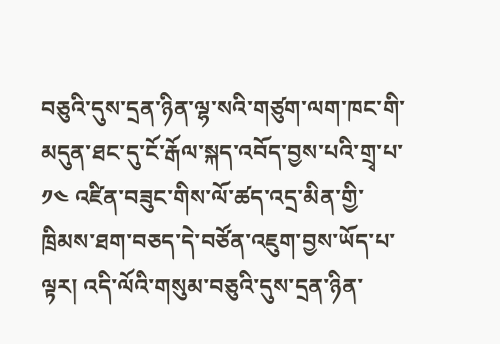བཅུའི་དུས་དྲན་ཉིན་ལྷ་སའི་གཙུག་ལག་ཁང་གི་མདུན་ཐང་དུ་ངོ་རྒོལ་སྐད་འབོད་བྱས་པའི་གྲྭ་པ་ ༡༤ འཛིན་བཟུང་གིས་ལོ་ཚད་འདྲ་མིན་གྱི་ཁྲིམས་ཐག་བཅད་དེ་བཙོན་འཇུག་བྱས་ཡོད་པ་ལྟར། འདི་ལོའི་གསུམ་བཅུའི་དུས་དྲན་ཉིན་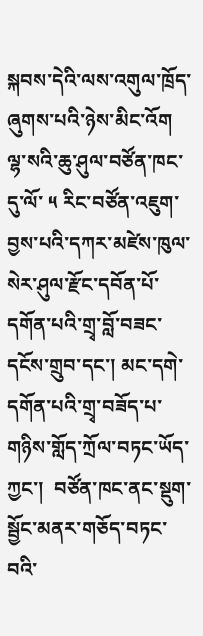སྐབས་དེའི་ལས་འགུལ་ཁྲོད་ཞུགས་པའི་ཉེས་མིང་འོག ལྷ་སའི་ཆུ་ཤུལ་བཙོན་ཁང་དུ་ལོ་ ༥ རིང་བཙོན་འཇུག་བྱས་པའི་དཀར་མཛེས་ཁུལ་སེར་ཤུལ་རྫོང་དབོན་པོ་དགོན་པའི་གྲྭ་བློ་བཟང་དངོས་གྲུབ་དང་། མང་དགེ་དགོན་པའི་གྲྭ་བཟོད་པ་གཉིས་གློད་ཀྲོལ་བཏང་ཡོད་ཀྱང་།  བཙོན་ཁང་ནང་སྡུག་སྦྱོང་མནར་གཅོད་བཏང་བའི་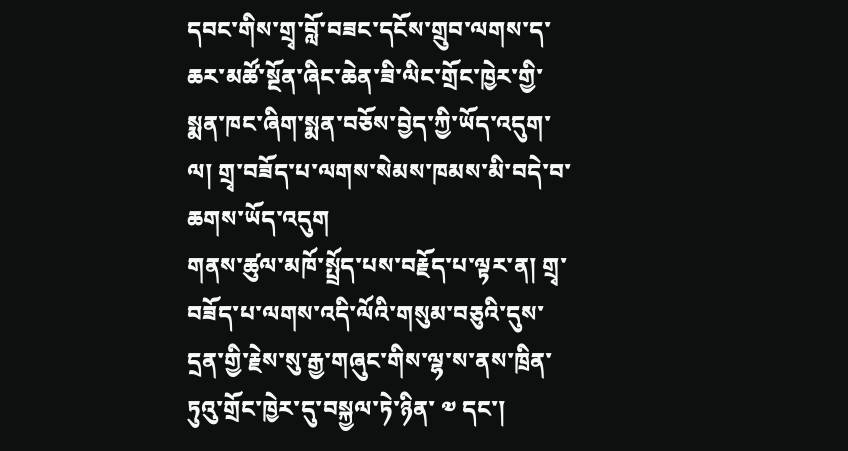དབང་གིས་གྲྭ་བློ་བཟང་དངོས་གྲུབ་ལགས་ད་ཆར་མཚོ་སྔོན་ཞིང་ཆེན་ཟི་ལིང་གྲོང་ཁྱེར་གྱི་སྨན་ཁང་ཞིག་སྨན་བཅོས་བྱེད་ཀྱི་ཡོད་འདུག་ལ། གྲྭ་བཟོད་པ་ལགས་སེམས་ཁམས་མི་བདེ་བ་ཆགས་ཡོད་འདུག
གནས་ཚུལ་མཁོ་སྤྲོད་པས་བརྗོད་པ་ལྟར་ན། གྲྭ་བཟོད་པ་ལགས་འདི་ལོའི་གསུམ་བཅུའི་དུས་དྲན་གྱི་རྗེས་སུ་རྒྱ་གཞུང་གིས་ལྷ་ས་ནས་ཁྲིན་ཏུའུ་གྲོང་ཁྱེར་དུ་བསྐྱལ་ཏེ་ཉིན་ ༧ དང་།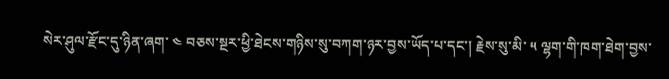སེར་ཤུལ་རྫོང་དུ་ཉིན་ཞག་ ༤ བཅས་སྔར་ཕྱི་ཐེངས་གཉིས་སུ་བཀག་ཉར་བྱས་ཡོད་པ་དང་། རྗེས་སུ་མི་ ༥ ལྷག་གི་ཁག་ཐེག་བྱས་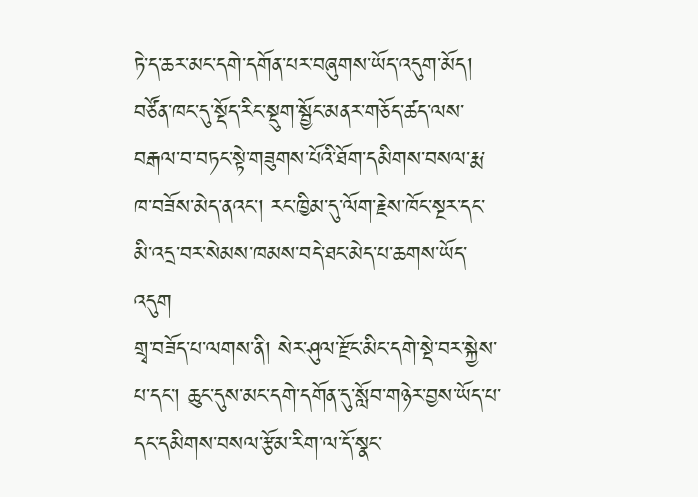ཏེ་ད་ཆར་མང་དགེ་དགོན་པར་བཞུགས་ཡོད་འདུག་མོད། བཙོན་ཁང་དུ་སྡོད་རིང་སྡུག་སྦྱོང་མནར་གཅོད་ཚད་ལས་བརྒལ་བ་བཏང་སྟེ་གཟུགས་པོའི་ཐོག་དམིགས་བསལ་རྨ་ཁ་བཟོས་མེད་ནའང་། རང་ཁྱིམ་དུ་ལོག་རྗེས་ཁོང་སྔར་དང་མི་འདྲ་བར་སེམས་ཁམས་བདེ་ཐང་མེད་པ་ཆགས་ཡོད་འདུག
གྲྭ་བཟོད་པ་ལགས་ནི། སེར་ཤུལ་རྫོང་མིང་དགེ་སྡེ་བར་སྐྱེས་པ་དང་། ཆུང་དུས་མང་དགེ་དགོན་དུ་སློབ་གཉེར་བྱས་ཡོད་པ་དང་དམིགས་བསལ་རྩོམ་རིག་ལ་དོ་སྣང་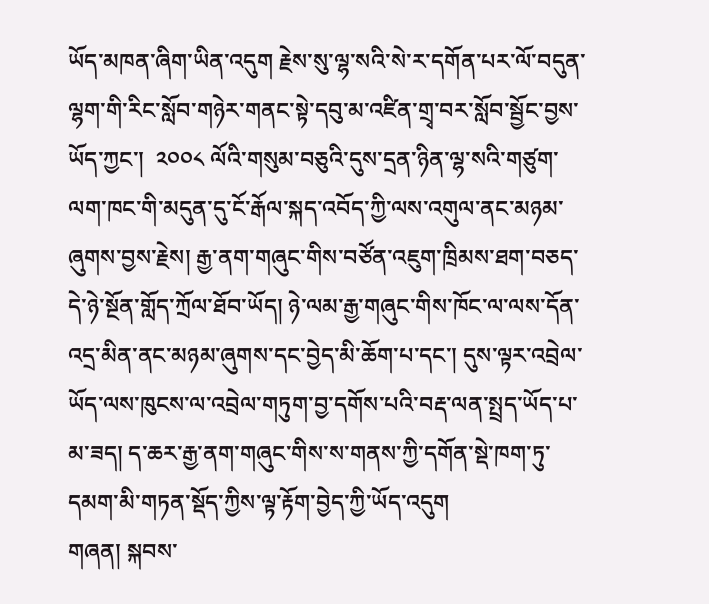ཡོད་མཁན་ཞིག་ཡིན་འདུག རྗེས་སུ་ལྷ་སའི་སེ་ར་དགོན་པར་ལོ་བདུན་ལྷག་གི་རིང་སློབ་གཉེར་གནང་སྟེ་དབུ་མ་འཛིན་གྲྭ་བར་སློབ་སྦྱོང་བྱས་ཡོད་ཀྱང་།  ༢༠༠༨ ལོའི་གསུམ་བཅུའི་དུས་དྲན་ཉིན་ལྷ་སའི་གཙུག་ལག་ཁང་གི་མདུན་དུ་ངོ་རྒོལ་སྐད་འབོད་ཀྱི་ལས་འགུལ་ནང་མཉམ་ཞུགས་བྱས་རྗེས། རྒྱ་ནག་གཞུང་གིས་བཙོན་འཇུག་ཁྲིམས་ཐག་བཅད་དེ་ཉེ་སྔོན་གློད་ཀྲོལ་ཐོབ་ཡོད། ཉེ་ལམ་རྒྱ་གཞུང་གིས་ཁོང་ལ་ལས་དོན་འདྲ་མིན་ནང་མཉམ་ཞུགས་དང་བྱེད་མི་ཆོག་པ་དང་། དུས་ལྟར་འབྲེལ་ཡོད་ལས་ཁུངས་ལ་འབྲེལ་གཏུག་བྱ་དགོས་པའི་བརྡ་ལན་སྤྲད་ཡོད་པ་མ་ཟད། ད་ཆར་རྒྱ་ནག་གཞུང་གིས་ས་གནས་ཀྱི་དགོན་སྡེ་ཁག་ཏུ་དམག་མི་གཏན་སྡོད་ཀྱིས་ལྟ་རྟོག་བྱེད་ཀྱི་ཡོད་འདུག
གཞན། སྐབས་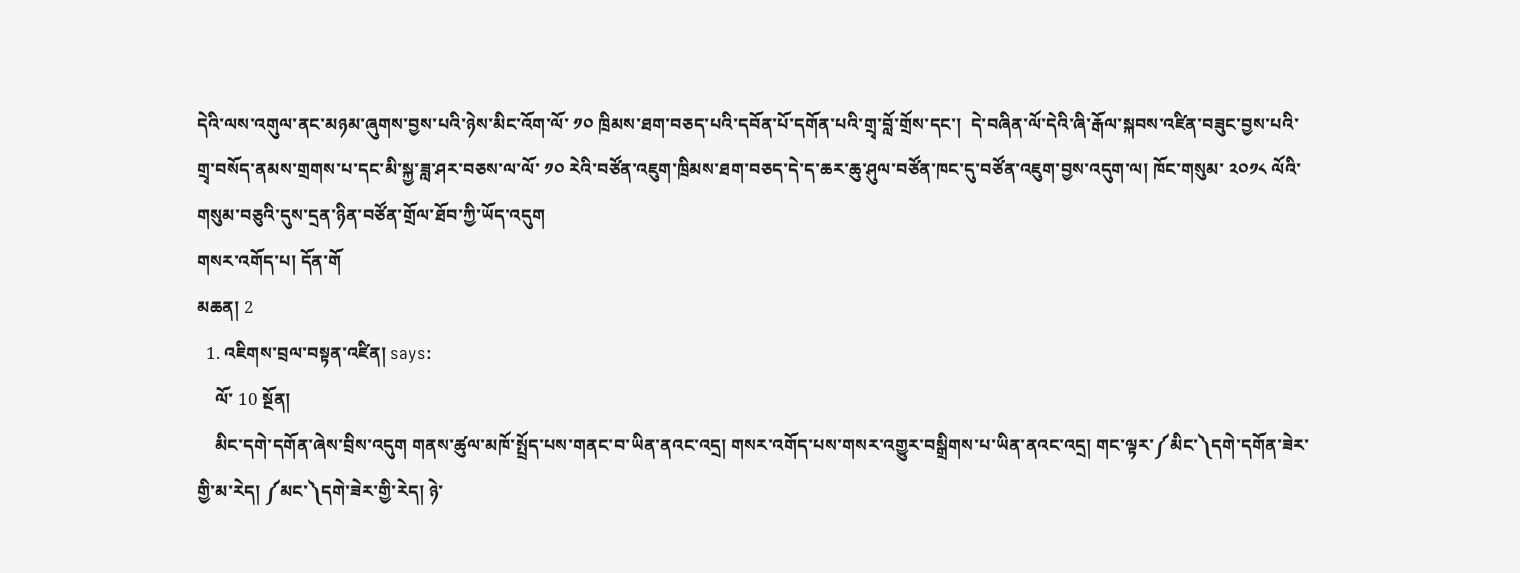དེའི་ལས་འགུལ་ནང་མཉམ་ཞུགས་བྱས་པའི་ཉེས་མིང་འོག་ལོ་ ༡༠ ཁྲིམས་ཐག་བཅད་པའི་དབོན་པོ་དགོན་པའི་གྲྭ་བློ་གྲོས་དང་།  དེ་བཞིན་ལོ་དེའི་ཞི་རྒོལ་སྐབས་འཛིན་བཟུང་བྱས་པའི་གྲྭ་བསོད་ནམས་གྲགས་པ་དང་མི་སྐྱ་ཟླ་ཤར་བཅས་ལ་ལོ་ ༡༠ རེའི་བཙོན་འཇུག་ཁྲིམས་ཐག་བཅད་དེ་ད་ཆར་ཆུ་ཤུལ་བཙོན་ཁང་དུ་བཙོན་འཇུག་བྱས་འདུག་ལ། ཁོང་གསུམ་ ༢༠༡༨ ལོའི་གསུམ་བཅུའི་དུས་དྲན་ཉིན་བཙོན་གྲོལ་ཐོབ་ཀྱི་ཡོད་འདུག
གསར་འགོད་པ། དོན་གོ
མཆན། 2
  1. འཇིགས་བྲལ་བསྟན་འཛིན། says:
    ལོ་ 10 སྔོན།
    མིང་དགེ་དགོན་ཞེས་བྲིས་འདུག གནས་ཚུལ་མཁོ་སྤྲོད་པས་གནང་བ་ཡིན་ནའང་འདྲ། གསར་འགོད་པས་གསར་འགྱུར་བསྒྲིགས་པ་ཡིན་ནའང་འདྲ། གང་ལྟར་༼མིང་༽དགེ་དགོན་ཟེར་གྱི་མ་རེད། ༼མང་༽དགེ་ཟེར་གྱི་རེད། ཉེ་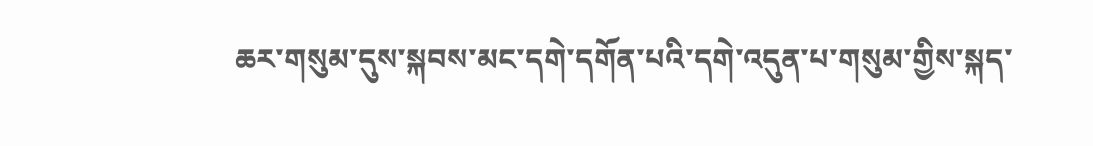ཆར་གསུམ་དུས་སྐབས་མང་དགེ་དགོན་པའི་དགེ་འདུན་པ་གསུམ་གྱིས་སྐད་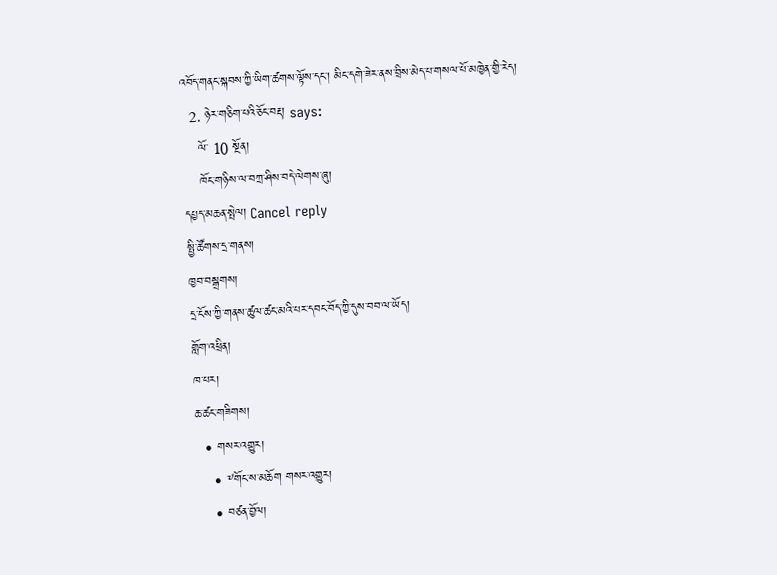འབོད་གནང་སྐབས་ཀྱི་ཡིག་ཚགས་ལྟོས་དང་། མིང་དགེ་ཟེར་ནས་བྲིས་མེད་པ་གསལ་པོ་མཁྱེན་གྱི་རེད།
  2. ཉེར་གཅིག་པའི་ཅོང་བརྡ། says:
    ལོ་ 10 སྔོན།
    ཁོང་གཉིས་ལ་བཀྲ་ཤིས་བདེ་ལེགས་ཞུ།
དཔྱད་མཆན་སྤེལ། Cancel reply
སྤྱི་ཚོགས་དྲ་གནས།
ཁྱབ་བསྒྲགས།
དྲ་ངོས་ཀྱི་གནས་ཚུལ་ཚང་མའི་པར་དབང་བོད་ཀྱི་དུས་བབ་ལ་ཡོད།
གློག་འཕྲིན།
ཁ་པར།
ཆ་ཚང་གཟིགས།
  • གསར་འགྱུར།
    • ༸གོང་ས་མཆོག གསར་འགྱུར།
    • བཙན་བྱོལ།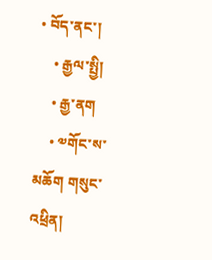• བོད་ནང་།
    • རྒྱལ་སྤྱི།
    • རྒྱ་ནག
    • ༧གོང་ས་མཆོག གསུང་འཕྲིན།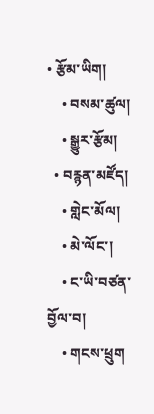• རྩོམ་ཡིག།
    • བསམ་ཚུལ།
    • སྒྱུར་རྩོམ།
  • བརྙན་མཛོད།
    • གླེང་མོལ།
    • མེ་ལོང་།
    • ང་ཡི་བཙན་བྱོལ་བ།
    • གངས་ཕྲུག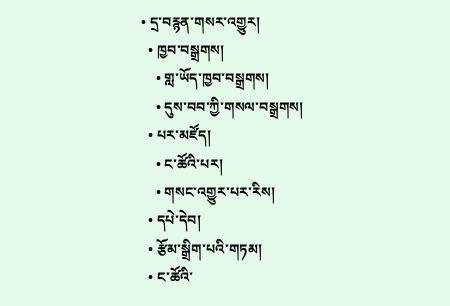• དྲ་བརྙན་གསར་འགྱུར།
  • ཁྱབ་བསྒྲགས།
    • གླ་ཡོད་ཁྱབ་བསྒྲགས།
    • དུས་བབ་ཀྱི་གསལ་བསྒྲགས།
  • པར་མཛོད།
    • ང་ཚོའི་པར།
    • གསང་འགྱུར་པར་རིས།
  • དཔེ་དེབ།
  • རྩོམ་སྒྲིག་པའི་གཏམ།
  • ང་ཚོའི་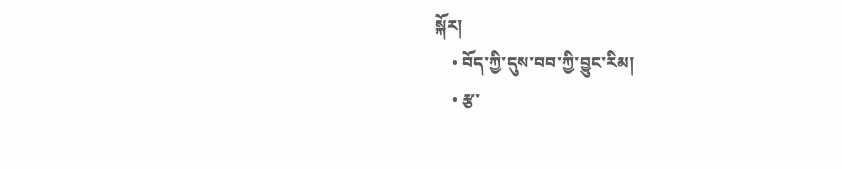སྐོར།
    • བོད་ཀྱི་དུས་བབ་ཀྱི་བྱུང་རིམ།
    • རྩ་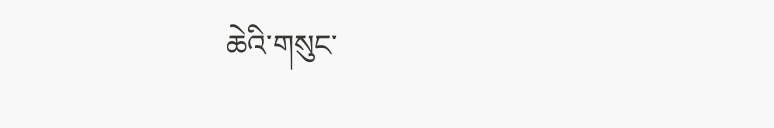ཆེའི་གསུང་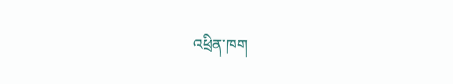འཕྲིན་ཁག